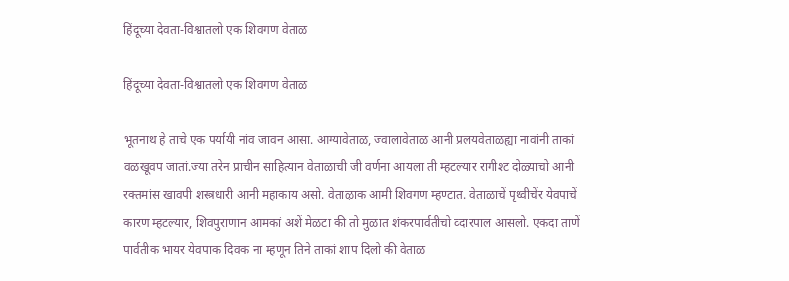हिंदूच्या देवता-विश्वातलो एक शिवगण वेताळ

हिंदूच्या देवता-विश्वातलो एक शिवगण वेताळ

भूतनाथ हे ताचे एक पर्यायी नांव जावन आसा. आग्यावेताळ, ज्वालावेताळ आनी प्रलयवेताळह्या नावांनी ताकां वळखूवप जातां.ज्या तरेन प्राचीन साहित्यान वेताळाची जी वर्णना आयला ती म्हटल्यार रागीश्ट दोळ्याचो आनी रक्तमांस खावपी शस्त्रधारी आनी महाकाय असो. वेताऴाक आमी शिवगण म्हण्टात. वेताळाचें पृथ्वीचेंर येवपाचें कारण म्हटल्यार, शिवपुराणान आमकां अशें मेळटा की तो मुळात शंकरपार्वतीचो व्दारपाल आसलो. एकदा ताणें पार्वतीक भायर येवपाक दिवक ना म्हणून तिने ताकां शाप दिलो की वेताळ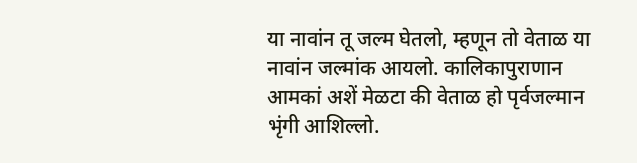या नावांन तू जल्म घेतलो, म्हणून तो वेताळ या नावांन जल्मांक आयलो. कालिकापुराणान आमकां अशें मेळटा की वेताळ हो पृर्वजल्मान भृंगी आशिल्लो.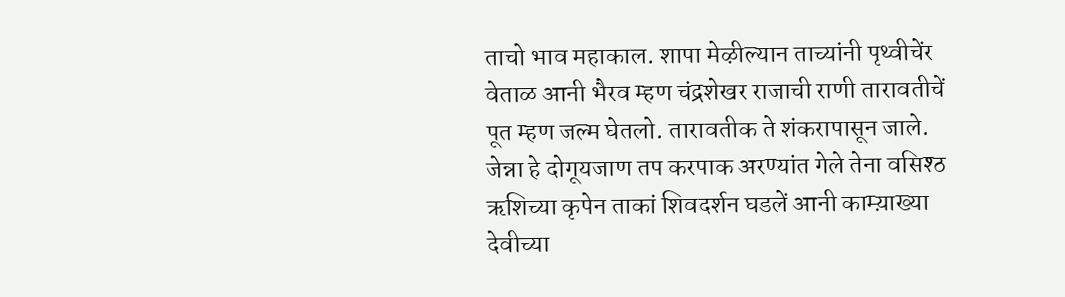ताचो भाव महाकाल. शापा मेऴील्यान ताच्यांनी पृथ्वीचेंर वेताळ आनी भैरव म्हण चंद्रशेखर राजाची राणी तारावतीचें पूत म्हण जल्म घेतलो. तारावतीक ते शंकरापासून जाले. जेन्ना हे दोगूयजाण तप करपाक अरण्यांत गेले तेना वसिश्ठ ऋशिच्या कृपेन ताकां शिवदर्शन घडलें आनी काम्य़ाख्या देवीच्या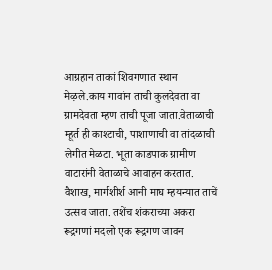आग्रहान ताकां शिवगणात स्थान मेऴले.काय गावांन ताची कुलदेवता वा ग्रामदेवता म्हण ताची पूजा जाता.वेताळाची म्हूर्त ही काश्टाची, पाशाणाची वा तांदळाची लेगीत मेळटा. भूता काडपाक ग्रामीण वाटारांनी वेताळाचे आवाहन करतात. वैशाख, मार्गशीर्श आनी माघ म्हयन्यात ताचें उत्सव जाता. तशेंच शंकराच्या अकरा रूद्रगणां मदलो एक रूद्रगण जावन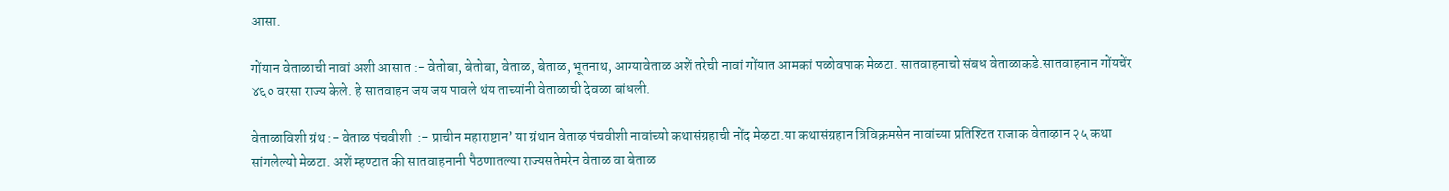आसा.

गोंयान वेताळाची नावां अशी आसात :- वेतोबा, बेतोबा, वेताळ, बेताळ, भूतनाथ, आग्यावेताळ अशें तरेची नावां गोंयात आमकां पळोवपाक मेळटा. सातवाहनाचो संबध वेताळाकडे.सातवाहनान गोंयचेंर ४६० वरसा राज्य केले. हे सातवाहन जय जय पावले थंय ताच्यांनी वेताळाची देवळा बांधली.

वेताळाविशी ग्रंथ :- वेताळ पंचवीशी  :- प्राचीन महाराष्टान’ या ग्रंथान वेताऴ पंचवीशी नावांच्यो कथासंग्रहाची नोंद मेऴटा.या कथासंग्रहान त्रिविक्रमसेन नावांच्या प्रतिश्टित राजाक वेताऴान २५ कथा सांगलेल्यो मेळटा. अशें म्हण्टात की सातवाहनानी पैठणातल्या राज्यसतेमरेन वेताळ वा बेताळ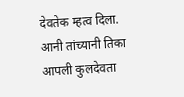देवतेक म्हत्व दिला. आनी तांच्यानी तिका आपली कुलदेवता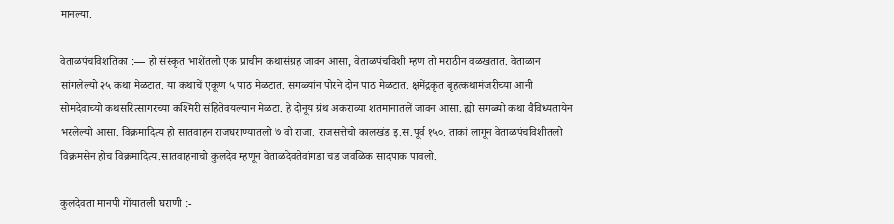मानल्या.

वेताळपंचविशतिका :— हो संस्कृत भाशेंतलो एक प्राचीन कथासंग्रह जावन आसा, वेताळपंचविशी म्हण तो मराठीन वळखतात. वेताळान सांगलेल्यो २५ कथा मेळटात. या कथाचें एकूण ५ पाठ मेळटात. सगळ्यांन पोरने दोन पाठ मेळटात. क्षमेंद्रकृत बृहत्कथामंजरीच्या आनी सोमदेवाच्यो कथसरित्सागरच्या कश्मिरी संहितेवयल्यान मेळटा. हे दोनूय ग्रंथ अकराव्या शतमानातलें जावन आसा. ह्यो सगळ्यो कथा वैविध्यतायेन भरलेल्यो आसा. विक्रमादित्य हो सातवाहन राजघराण्यातलो ७ वो राजा. राजसत्तेचो कालखंड इ.स.पूर्व १५०. ताकां लागून वेताळपंचविशीतलो विक्रमसेन होच विक्रमादित्य.सातवाहनाचो कुलदेव म्हणून वेताळदेवतेवांगडा चड जवळिक सादपाक पावलो.

कुलदेवता मानपी गोंयातली घराणी :-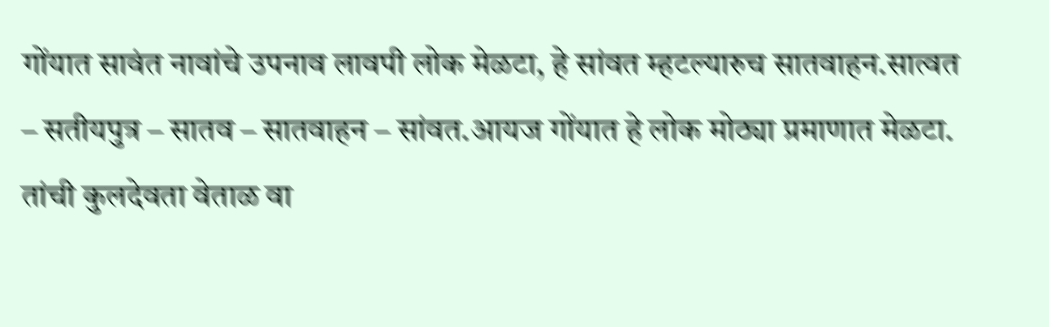गोंयात सावंत नावांचे उपनाव लावपी लोक मेळटा, हे सांवत म्हटल्यारुच सातवाहन.सात्वत – सतीयपुत्र – सातव – सातवाहन – सांवत.आयज गोंयात हे लोक मोठ्या प्रमाणात मेळटा. तांची कुलदेवता वेताळ वा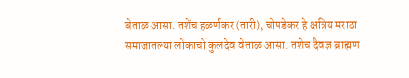बेताळ आसा. तशेंच हळर्णकर (तारी), चोपडेकर हे क्षत्रिय मराठा समाजातल्या लोकाचो कुलदेव वेताळ आसा. तशेच दैवज्ञ ब्राह्मण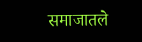समाजातले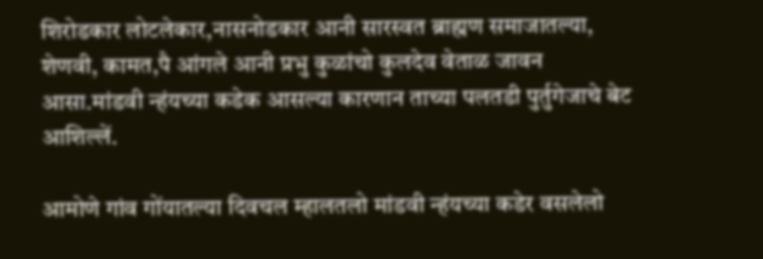शिरोडकार लोटलेकार,नासनोडकार आनी सारस्वत ब्राह्मण समाजातल्या, शेणवी, कामत,पै आंगले आनी प्रभु कुळांचो कुलदेव वेताळ जावन आसा.मांडवी न्हंयच्या कडेक आसल्या कारणान ताच्या पलतडी पुर्तुगेजाचे बेट आशिल्लें.

आमोणे गांव गोंयातल्या दिवचल म्हालतलो मांडवी न्हंयच्या कडेर वसलेलो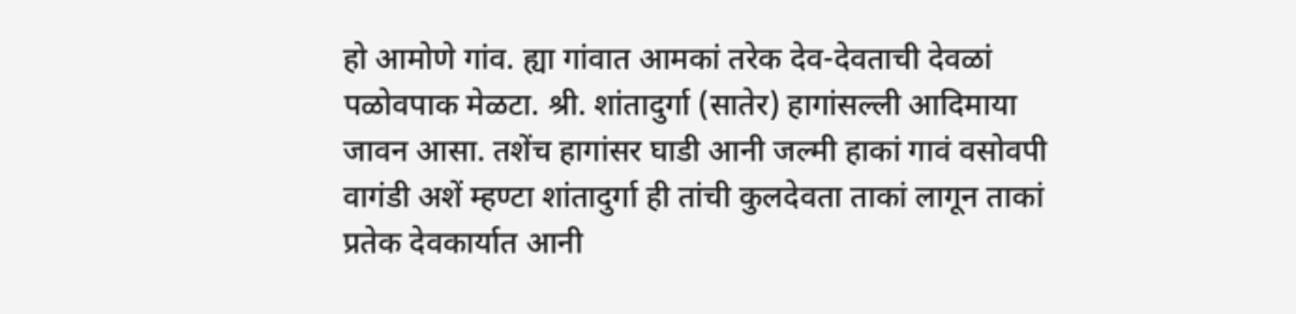हो आमोणे गांव. ह्या गांवात आमकां तरेक देव-देवताची देवळां पळोवपाक मेळटा. श्री. शांतादुर्गा (सातेर) हागांसल्ली आदिमाया जावन आसा. तशेंच हागांसर घाडी आनी जल्मी हाकां गावं वसोवपी वागंडी अशें म्हण्टा शांतादुर्गा ही तांची कुलदेवता ताकां लागून ताकां प्रतेक देवकार्यात आनी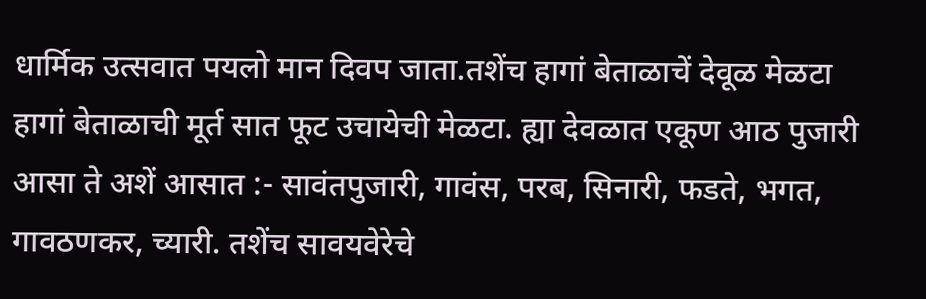धार्मिक उत्सवात पयलो मान दिवप जाता.तशेंच हागां बेताळाचें देवूळ मेळटा हागां बेताळाची मूर्त सात फूट उचायेची मेळटा. ह्या देवळात एकूण आठ पुजारी आसा ते अशें आसात :- सावंतपुजारी, गावंस, परब, सिनारी, फडते, भगत, गावठणकर, च्यारी. तशेंच सावयवेरेचे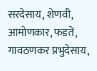सरदेसाय, शेणवी, आमोणकार, फडतें, गावठणकर प्रभुदेसाय,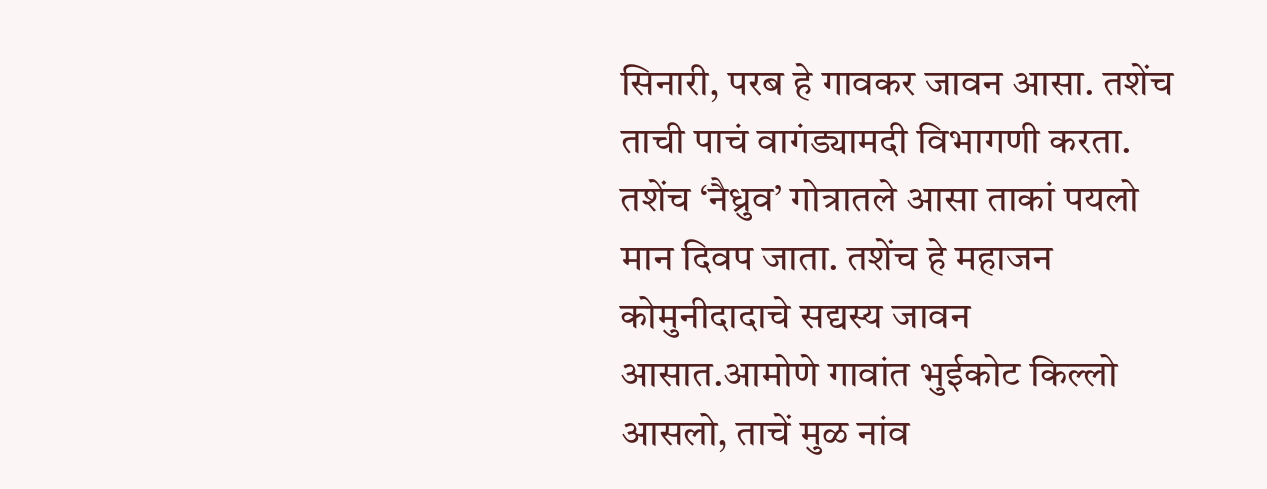सिनारी, परब हे गावकर जावन आसा. तशेंच ताची पाचं वागंड्यामदी विभागणी करता. तशेंच ‘नैध्रुव’ गोत्रातले आसा ताकां पयलो मान दिवप जाता. तशेंच हे महाजन कोमुनीदादाचे सद्यस्य जावन आसात.आमोणे गावांत भुईकोट किल्लो आसलो, ताचें मुळ नांव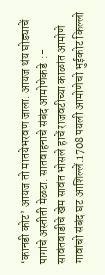‘कानडी कोट’ आयज तो मातयेभरवण जाला. आयज थंय घोड्याचें पागांचे अस्तीती मेळटा. सातवाहनाचे संबंद आमोणेकडे  :- सावंतवाडीचे खेम सावंत भोसले हाचें राजवटीच्या काळांत आमोणे गावांचो संबंद घट आशिल्लें.1708 पयली आमोणेचो भुईकोट किल्लो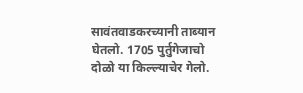सावंतवाडकरच्यानी ताब्यान घेतलो. 1705 पुर्तुगेजाचो दोळो या किल्ल्याचेर गेलो.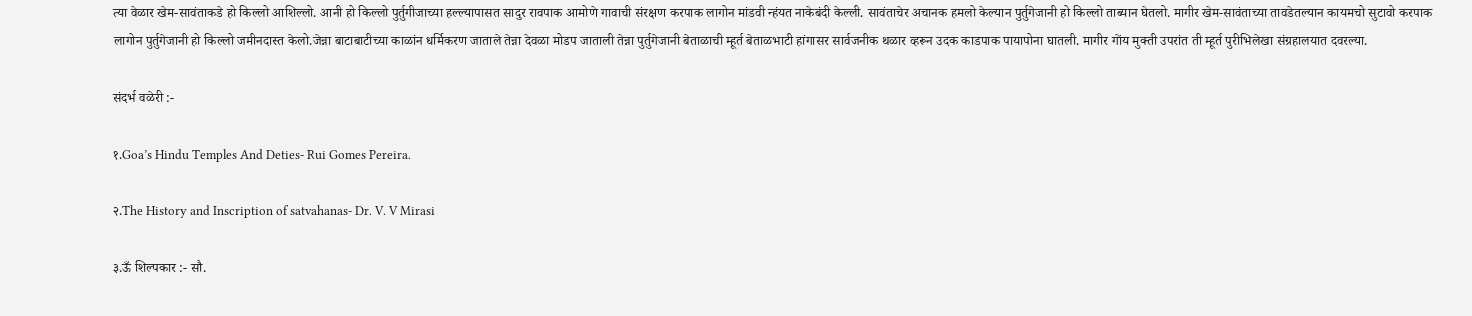त्या वेळार खेम-सावंताकडे हो किल्लो आशिल्लो. आनी हो किल्लो पुर्तुगीजाच्या हल्ल्यापासत सादुर रावपाक आमोणे गावाची संरक्षण करपाक लागोन मांडवी न्हंयत नाकेबंदी केल्ली. सावंताचेर अचानक हमलो केल्यान पुर्तुगेजानी हो किल्लो ताब्यान घेतलो. मागीर खेम-सावंताच्या तावडेतल्यान कायमचो सुटावो करपाक लागोन पुर्तुगेजानी हो किल्लो जमीनदास्त केलो.जेन्ना बाटाबाटीच्या काळांन धर्मिकरण जाताले तेन्ना देवळा मोडप जाताली तेन्ना पुर्तुगेजानी बेताळाची म्हूर्त बेताळभाटी हांगासर सार्वजनीक थळार व्हरून उदक काडपाक पायापोना घातली. मागीर गोंय मुक्ती उपरांत ती म्हूर्त पुरीभिलेखा संग्रहालयात दवरल्या.

संदर्भ वळेरी :-

१.Goa’s Hindu Temples And Deties- Rui Gomes Pereira.

२.The History and Inscription of satvahanas- Dr. V. V Mirasi

३.ऊँ शिल्पकार :- सौ.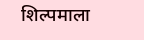शिल्पमाला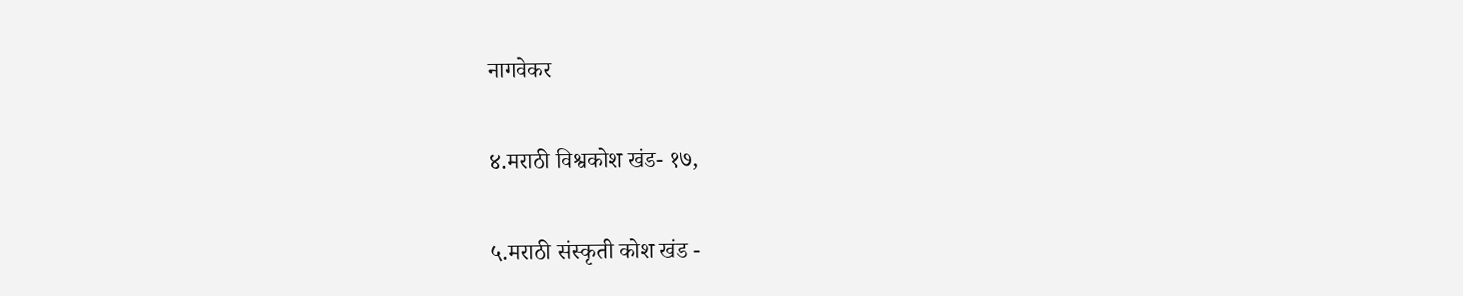नागवेकर

४.मराठी विश्वकोश खंड- १७,

५.मराठी संस्कृती कोश खंड -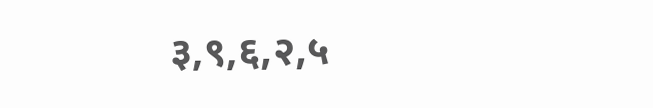३‚९‚६,२,५